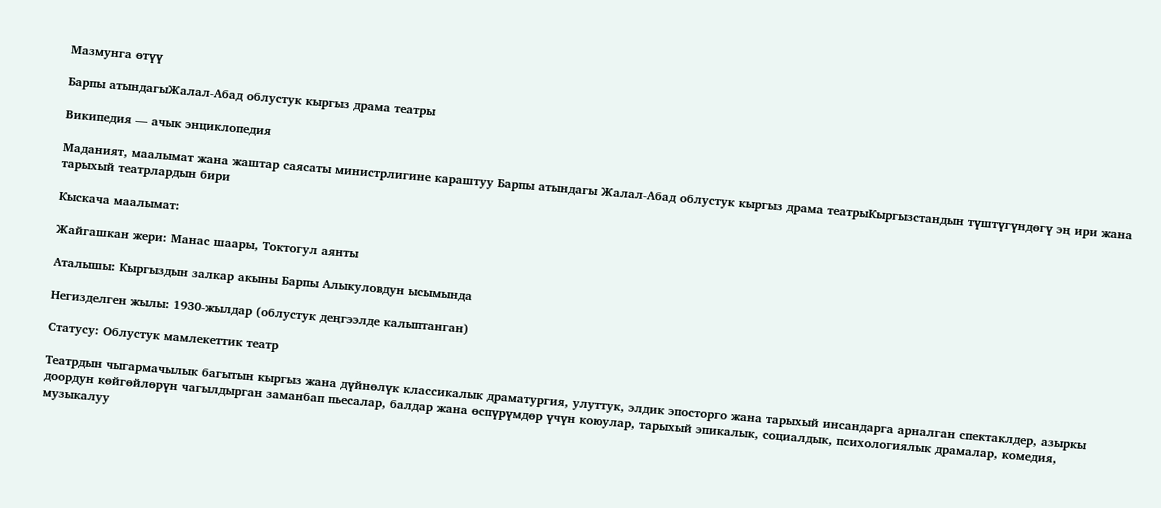Мазмунга өтүү

Барпы атындагыЖалал-Абад облустук кыргыз драма театры

Википедия — ачык энциклопедия

Маданият, маалымат жана жаштар саясаты министрлигине караштуу Барпы атындагы Жалал-Абад облустук кыргыз драма театрыКыргызстандын түштүгүндөгү эң ири жана тарыхый театрлардын бири

Кыскача маалымат:

Жайгашкан жери: Манас шаары, Токтогул аянты

Аталышы: Кыргыздын залкар акыны Барпы Алыкуловдун ысымында

Негизделген жылы: 1930-жылдар (облустук деңгээлде калыптанган)

Статусу: Облустук мамлекеттик театр

Театрдын чыгармачылык багытын кыргыз жана дүйнөлүк классикалык драматургия, улуттук, элдик эпосторго жана тарыхый инсандарга арналган спектаклдер, азыркы доордун көйгөйлөрүн чагылдырган заманбап пьесалар, балдар жана өспүрүмдөр үчүн коюулар, тарыхый эпикалык, социалдык, психологиялык драмалар, комедия, музыкалуу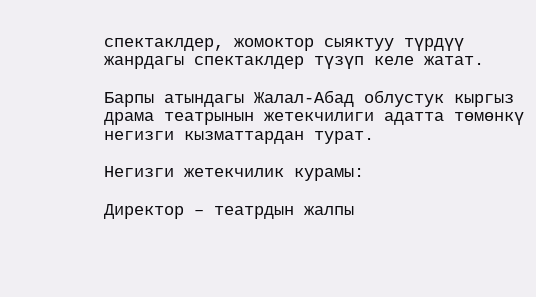спектаклдер, жомоктор сыяктуу түрдүү жанрдагы спектаклдер түзүп келе жатат.

Барпы атындагы Жалал-Абад облустук кыргыз драма театрынын жетекчилиги адатта төмөнкү негизги кызматтардан турат.

Негизги жетекчилик курамы:

Директор – театрдын жалпы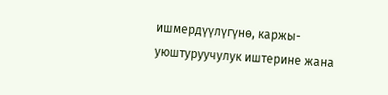ишмердүүлүгүнө, каржы-уюштуруучулук иштерине жана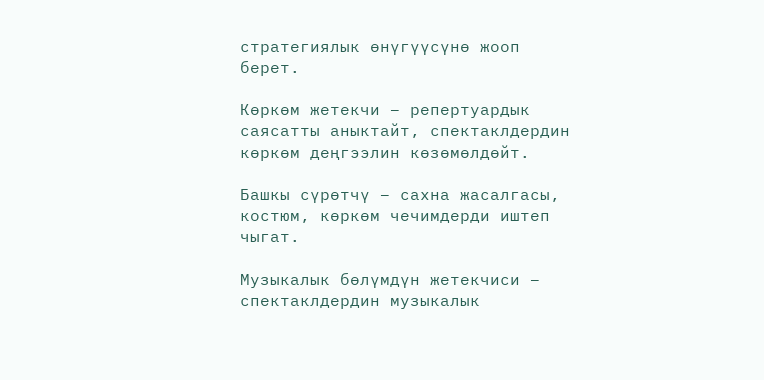стратегиялык өнүгүүсүнө жооп берет.

Көркөм жетекчи – репертуардык саясатты аныктайт, спектаклдердин көркөм деңгээлин көзөмөлдөйт.

Башкы сүрөтчү – сахна жасалгасы, костюм, көркөм чечимдерди иштеп чыгат.

Музыкалык бөлүмдүн жетекчиси – спектаклдердин музыкалык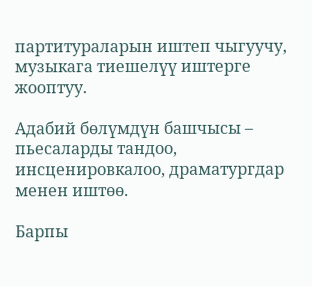партитураларын иштеп чыгуучу, музыкага тиешелүү иштерге жооптуу.

Адабий бөлүмдүн башчысы – пьесаларды тандоо, инсценировкалоо, драматургдар менен иштөө.

Барпы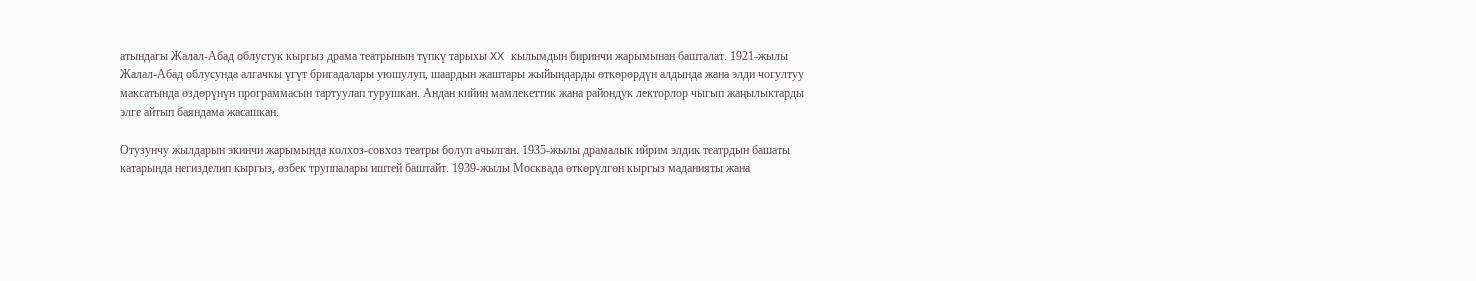атындагы Жалал-Абад облустук кыргыз драма театрынын түпкү тарыхы XX кылымдын биринчи жарымынан башталат. 1921-жылы Жалал-Абад облусунда алгачкы үгүт бригадалары уюшулуп, шаардын жаштары жыйындарды өткөрөрдүн алдында жана элди чогултуу максатында өздөрүнүн программасын тартуулап турушкан. Андан кийин мамлекеттик жана райондук лекторлор чыгып жаңылыктарды элге айтып баяндама жасашкан.

Отузунчу жылдарын экинчи жарымында колхоз-совхоз театры болуп ачылган. 1935-жылы драмалык ийрим элдик театрдын башаты катарында негизделип кыргыз, өзбек труппалары иштей баштайт. 1939-жылы Москвада өткөрүлгөн кыргыз маданияты жана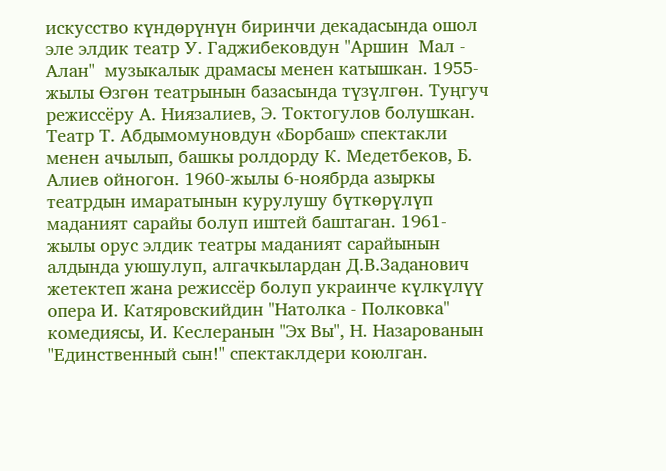искусство күндөрүнүн биринчи декадасында ошол эле элдик театр У. Гаджибековдун "Аршин  Мал - Алан"  музыкалык драмасы менен катышкан. 1955-жылы Өзгөн театрынын базасында түзүлгөн. Туңгуч режиссёру А. Ниязалиев, Э. Токтогулов болушкан. Театр Т. Абдымомуновдун «Борбаш» спектакли менен ачылып, башкы ролдорду К. Медетбеков, Б. Алиев ойногон. 1960-жылы 6-ноябрда азыркы театрдын имаратынын курулушу бүткөрүлүп маданият сарайы болуп иштей баштаган. 1961-жылы орус элдик театры маданият сарайынын алдында уюшулуп, алгачкылардан Д.В.Заданович жетектеп жана режиссёр болуп украинче күлкүлүү опера И. Катяровскийдин "Натолка - Полковка" комедиясы, И. Кеслеранын "Эх Вы", Н. Назарованын "Единственный сын!" спектаклдери коюлган.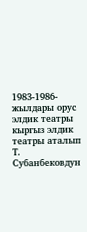1983-1986-жылдары орус элдик театры кыргыз элдик театры аталып Т. Субанбековдун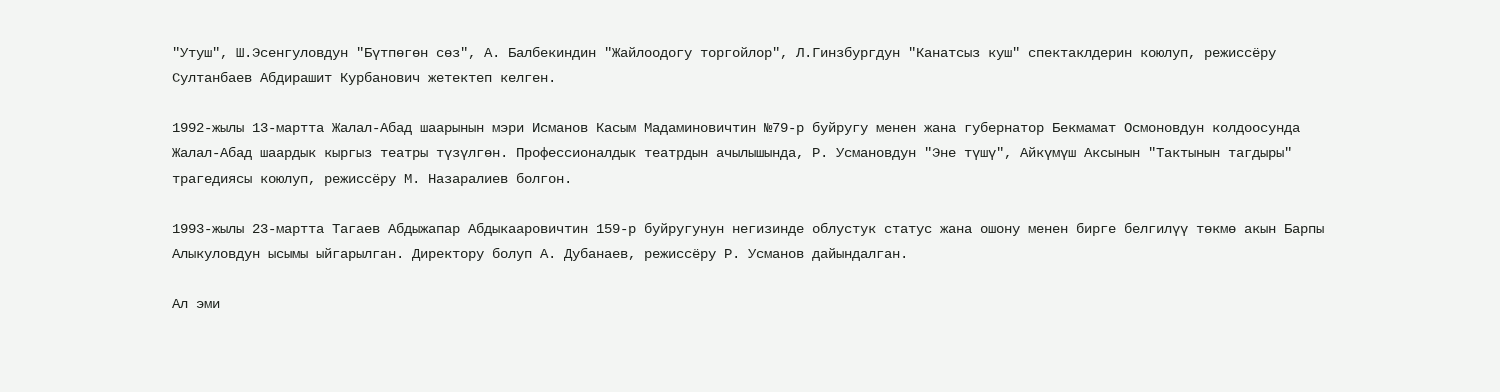"Утуш", Ш.Эсенгуловдун "Бүтпөгөн сөз", А. Балбекиндин "Жайлоодогу торгойлор", Л.Гинзбургдун "Канатсыз куш" спектаклдерин коюлуп, режиссёру Султанбаев Абдирашит Курбанович жетектеп келген.

1992-жылы 13-мартта Жалал-Абад шаарынын мэри Исманов Касым Мадаминовичтин №79-р буйругу менен жана губернатор Бекмамат Осмоновдун колдоосунда Жалал-Абад шаардык кыргыз театры түзүлгөн. Профессионалдык театрдын ачылышында, Р. Усмановдун "Эне түшү", Айкүмүш Аксынын "Тактынын тагдыры" трагедиясы коюлуп, режиссёру М. Назаралиев болгон.

1993-жылы 23-мартта Тагаев Абдыжапар Абдыкааровичтин 159-р буйругунун негизинде облустук статус жана ошону менен бирге белгилүү төкмө акын Барпы Алыкуловдун ысымы ыйгарылган. Директору болуп А. Дубанаев, режиссёру Р. Усманов дайындалган.

Ал эми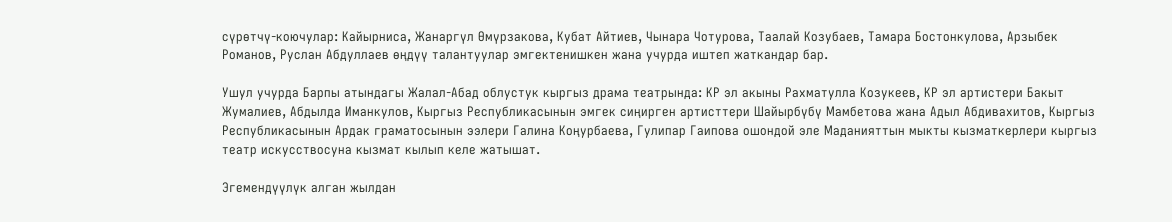сүрөтчү-коючулар: Кайырниса, Жанаргүл Өмүрзакова, Кубат Айтиев, Чынара Чотурова, Таалай Козубаев, Тамара Бостонкулова, Арзыбек Романов, Руслан Абдуллаев өңдүү талантуулар эмгектенишкен жана учурда иштеп жаткандар бар.

Ушул учурда Барпы атындагы Жалал-Абад облустук кыргыз драма театрында: КР эл акыны Рахматулла Козукеев, КР эл артистери Бакыт Жумалиев, Абдылда Иманкулов, Кыргыз Республикасынын эмгек сиңирген артисттери Шайырбүбү Мамбетова жана Адыл Абдивахитов, Кыргыз Республикасынын Ардак граматосынын ээлери Галина Коңурбаева, Гулипар Гаипова ошондой эле Маданияттын мыкты кызматкерлери кыргыз театр искусствосуна кызмат кылып келе жатышат.

Эгемендүүлүк алган жылдан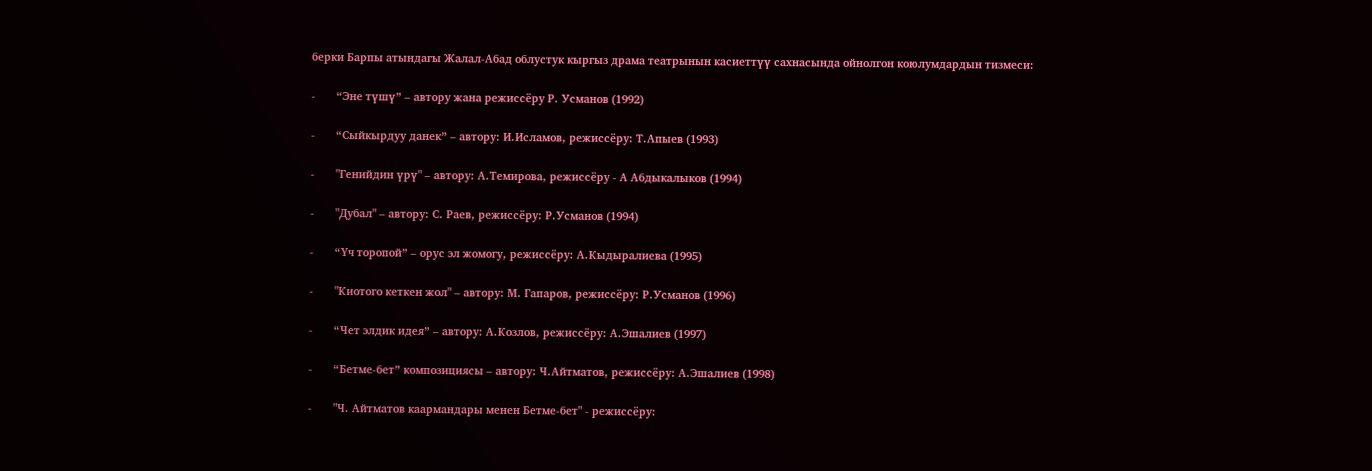берки Барпы атындагы Жалал-Абад облустук кыргыз драма театрынын касиеттүү сахнасында ойнолгон коюлумдардын тизмеси:

-       “Эне түшү” – автору жана режиссёру Р. Усманов (1992)

-       “Сыйкырдуу данек” – автору: И.Исламов, режиссёру: Т.Апыев (1993)

-       "Генийдин үрү" – автору: А.Темирова, режиссёру - А Абдыкалыков (1994)

-       "Дубал" – автору: С. Раев, режиссёру: Р.Усманов (1994)

-       “Үч торопой” – орус эл жомогу, режиссёру: А.Кыдыралиева (1995)

-       "Киотого кеткен жол" – автору: М. Гапаров, режиссёру: Р.Усманов (1996)

-       “Чет элдик идея” – автору: А.Козлов, режиссёру: А.Эшалиев (1997)

-       “Бетме-бет” композициясы – автору: Ч.Айтматов, режиссёру: А.Эшалиев (1998)

-       "Ч. Айтматов каармандары менен Бетме-бет" - режиссёру: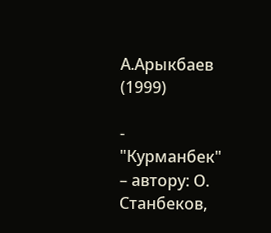А.Арыкбаев (1999)

-       "Курманбек" – автору: О. Станбеков,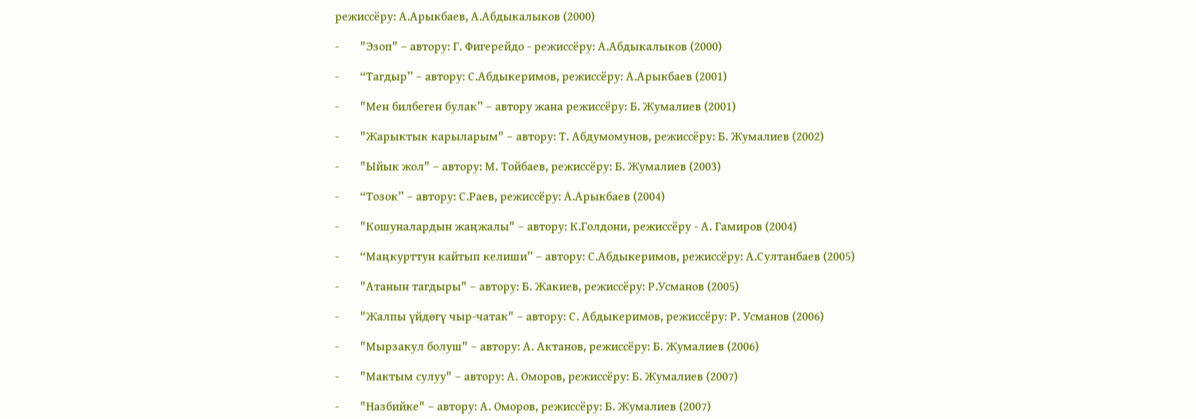режиссёру: А.Арыкбаев, А.Абдыкалыков (2000)

-       "Эзоп" – автору: Г. Фигерейдо - режиссёру: А.Абдыкалыков (2000)

-       “Тагдыр” – автору: С.Абдыкеримов, режиссёру: А.Арыкбаев (2001)

-       "Мен билбеген булак” – автору жана режиссёру: Б. Жумалиев (2001)

-       "Жарыктык карыларым" – автору: Т. Абдумомунов, режиссёру: Б. Жумалиев (2002)

-       "Ыйык жол" – автору: М. Тойбаев, режиссёру: Б. Жумалиев (2003)

-       “Тозок” – автору: С.Раев, режиссёру: А.Арыкбаев (2004)

-       "Кошуналардын жаңжалы" – автору: К.Голдони, режиссёру - А. Гамиров (2004)

-       “Маңкурттун кайтып келиши” – автору: С.Абдыкеримов, режиссёру: А.Султанбаев (2005)

-       "Атанын тагдыры" – автору: Б. Жакиев, режиссёру: Р.Усманов (2005)

-       "Жалпы үйдөгү чыр-чатак" – автору: С. Абдыкеримов, режиссёру: Р. Усманов (2006)

-       "Мырзакул болуш" – автору: А. Актанов, режиссёру: Б. Жумалиев (2006)

-       "Мактым сулуу" – автору: А. Оморов, режиссёру: Б. Жумалиев (2007)

-       "Назбийке" – автору: А. Оморов, режиссёру: Б. Жумалиев (2007)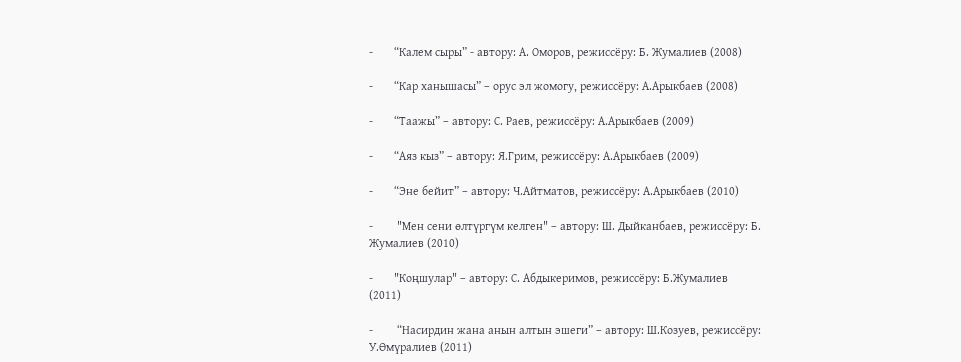-       “Калем сыры” - автору: А. Оморов, режиссёру: Б. Жумалиев (2008)

-       “Кар ханышасы” – орус эл жомогу, режиссёру: А.Арыкбаев (2008)

-       “Таажы” – автору: С. Раев, режиссёру: А.Арыкбаев (2009)

-       “Аяз кыз” – автору: Я.Грим, режиссёру: А.Арыкбаев (2009)

-       “Эне бейит” – автору: Ч.Айтматов, режиссёру: А.Арыкбаев (2010)

-        "Мен сени өлтүргүм келген" – автору: Ш. Дыйканбаев, режиссёру: Б. Жумалиев (2010)

-       "Коңшулар" – автору: С. Абдыкеримов, режиссёру: Б.Жумалиев (2011)

-        “Насирдин жана анын алтын эшеги” – автору: Ш.Козуев, режиссёру: У.Өмүралиев (2011)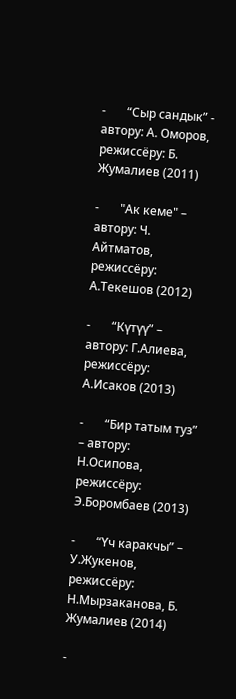-       “Сыр сандык” - автору: А. Оморов, режиссёру: Б. Жумалиев (2011)

-       "Ак кеме" – автору: Ч. Айтматов, режиссёру: А.Текешов (2012)

-       “Күтүү” – автору: Г.Алиева, режиссёру: А.Исаков (2013)

-       “Бир татым туз” – автору: Н.Осипова, режиссёру: Э.Боромбаев (2013)

-       “Үч каракчы” – У.Жукенов, режиссёру: Н.Мырзаканова, Б. Жумалиев (2014)

-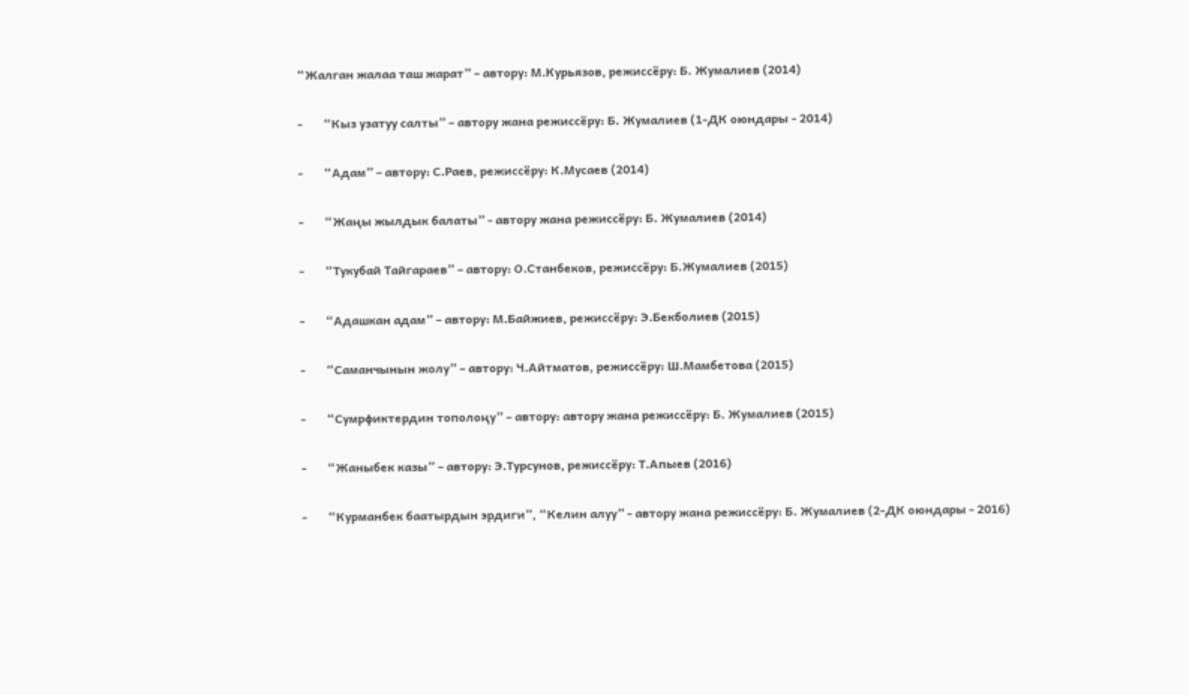“Жалган жалаа таш жарат” – автору: М.Курьязов, режиссёру: Б. Жумалиев (2014)

-       “Кыз узатуу салты” – автору жана режиссёру: Б. Жумалиев (1-ДК оюндары - 2014)

-       “Адам” – автору: С.Раев, режиссёру: К.Мусаев (2014)

-       “Жаңы жылдык балаты” - автору жана режиссёру: Б. Жумалиев (2014)

-       “Тукубай Тайгараев” – автору: О.Станбеков, режиссёру: Б.Жумалиев (2015)

-       “Адашкан адам” – автору: М.Байжиев, режиссёру: Э.Бекболиев (2015)

-       “Саманчынын жолу” – автору: Ч.Айтматов, режиссёру: Ш.Мамбетова (2015)

-       “Сумрфиктердин тополоңу” – автору: автору жана режиссёру: Б. Жумалиев (2015)

-       “Жаныбек казы” – автору: Э.Турсунов, режиссёру: Т.Апыев (2016)

-       “Курманбек баатырдын эрдиги”, “Келин алуу” - автору жана режиссёру: Б. Жумалиев (2-ДК оюндары - 2016)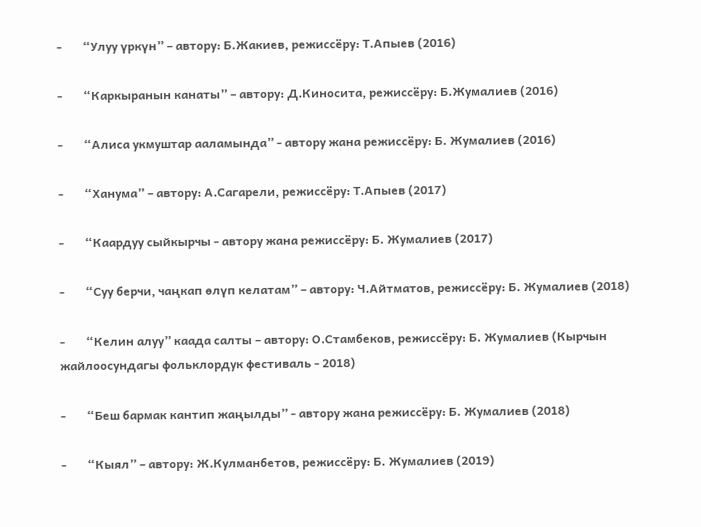-       “Улуу үркүн” – автору: Б.Жакиев, режиссёру: Т.Апыев (2016)

-       “Каркыранын канаты” – автору: Д.Киносита, режиссёру: Б.Жумалиев (2016)

-       “Алиса укмуштар ааламында” - автору жана режиссёру: Б. Жумалиев (2016)

-       “Ханума” – автору: А.Сагарели, режиссёру: Т.Апыев (2017)

-       “Каардуу сыйкырчы - автору жана режиссёру: Б. Жумалиев (2017)

-       “Суу берчи, чаңкап өлүп келатам” – автору: Ч.Айтматов, режиссёру: Б. Жумалиев (2018)

-       “Келин алуу” каада салты – автору: О.Стамбеков, режиссёру: Б. Жумалиев (Кырчын жайлоосундагы фольклордук фестиваль - 2018)

-       “Беш бармак кантип жаңылды” - автору жана режиссёру: Б. Жумалиев (2018)

-       “Кыял” – автору: Ж.Кулманбетов, режиссёру: Б. Жумалиев (2019)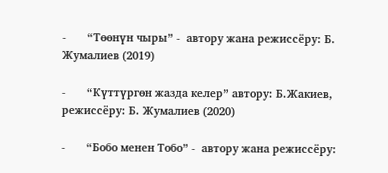-       “Төөнүн чыры” -  автору жана режиссёру: Б. Жумалиев (2019)

-       “Күттүргөн жазда келер” автору: Б.Жакиев, режиссёру: Б. Жумалиев (2020)

-       “Бобо менен Тобо” -  автору жана режиссёру: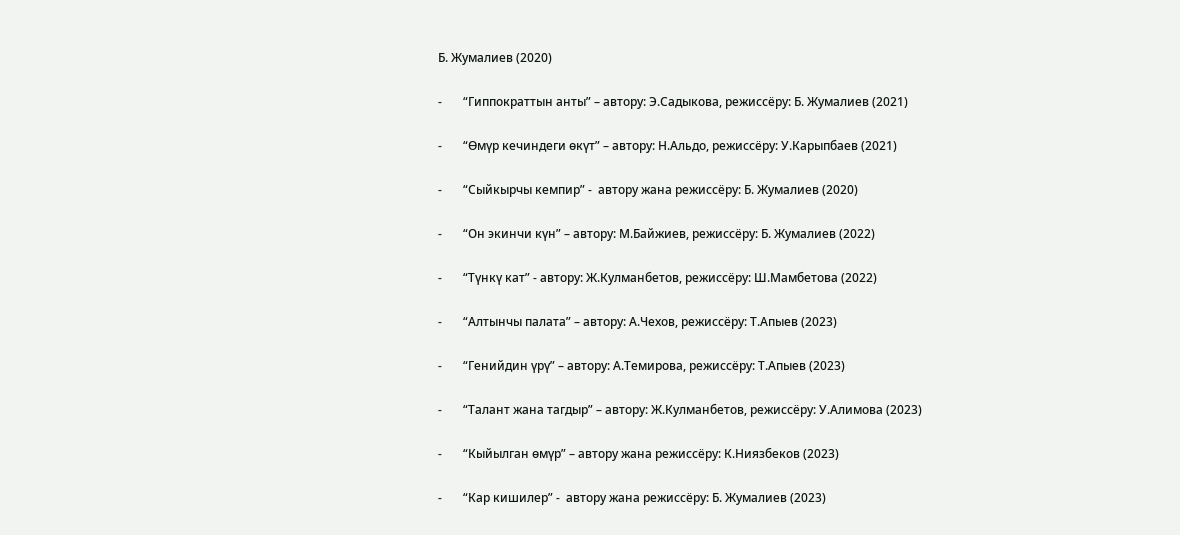Б. Жумалиев (2020)

-       “Гиппократтын анты” – автору: Э.Садыкова, режиссёру: Б. Жумалиев (2021)

-       “Өмүр кечиндеги өкүт” – автору: Н.Альдо, режиссёру: У.Карыпбаев (2021)

-       “Сыйкырчы кемпир” -  автору жана режиссёру: Б. Жумалиев (2020)

-       “Он экинчи күн” – автору: М.Байжиев, режиссёру: Б. Жумалиев (2022)

-       “Түнкү кат” - автору: Ж.Кулманбетов, режиссёру: Ш.Мамбетова (2022)

-       “Алтынчы палата” – автору: А.Чехов, режиссёру: Т.Апыев (2023)

-       “Генийдин үрү” – автору: А.Темирова, режиссёру: Т.Апыев (2023)

-       “Талант жана тагдыр” – автору: Ж.Кулманбетов, режиссёру: У.Алимова (2023)

-       “Кыйылган өмүр” – автору жана режиссёру: К.Ниязбеков (2023)

-       “Кар кишилер” -  автору жана режиссёру: Б. Жумалиев (2023)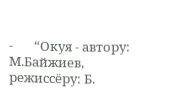-       “Окуя - автору: М.Байжиев, режиссёру: Б.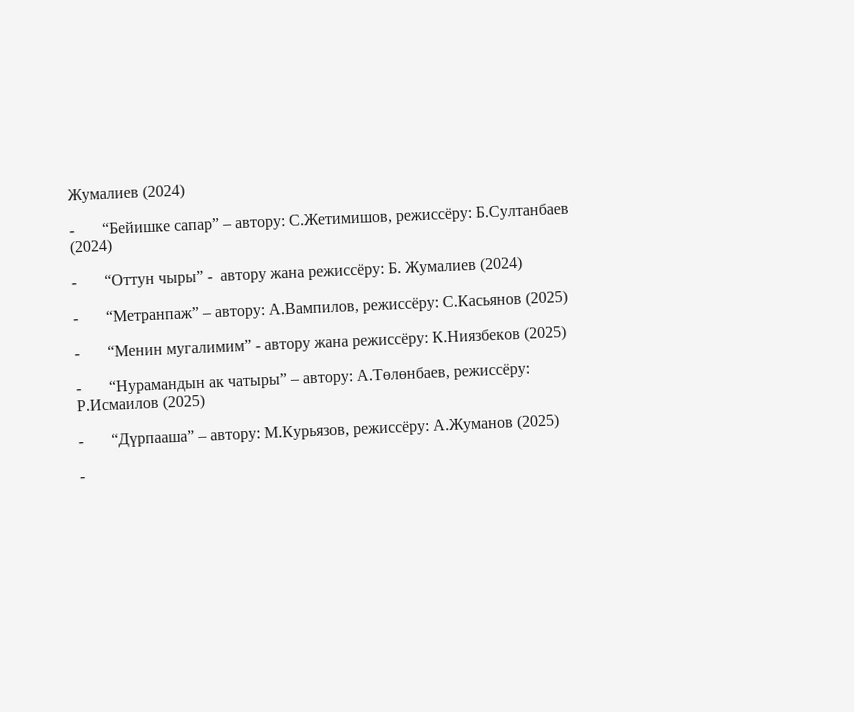Жумалиев (2024)

-       “Бейишке сапар” – автору: С.Жетимишов, режиссёру: Б.Султанбаев (2024)

-       “Оттун чыры” -  автору жана режиссёру: Б. Жумалиев (2024)

-       “Метранпаж” – автору: А.Вампилов, режиссёру: С.Касьянов (2025)

-       “Менин мугалимим” - автору жана режиссёру: К.Ниязбеков (2025)

-       “Нурамандын ак чатыры” – автору: А.Төлөнбаев, режиссёру: Р.Исмаилов (2025)

-       “Дүрпааша” – автору: М.Курьязов, режиссёру: А.Жуманов (2025)

-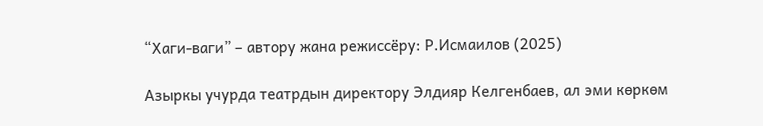“Хаги-ваги” – автору жана режиссёру: Р.Исмаилов (2025)

Азыркы учурда театрдын директору Элдияр Келгенбаев, ал эми көркөм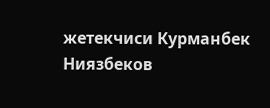жетекчиси Курманбек Ниязбеков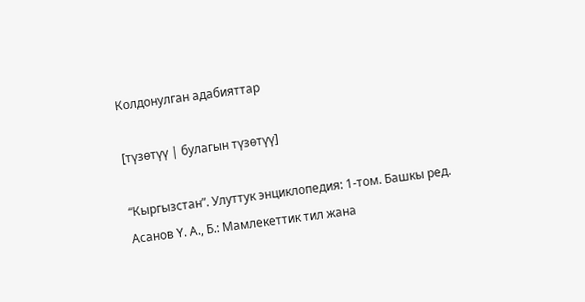Колдонулган адабияттар

[түзөтүү | булагын түзөтүү]

“Кыргызстан”. Улуттук энциклопедия: 1-том. Башкы ред. Асанов Ү. А., Б.: Мамлекеттик тил жана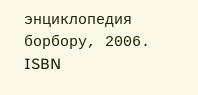энциклопедия борбору, 2006. ISBN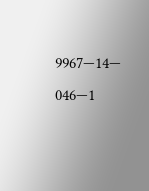9967—14— 046—1